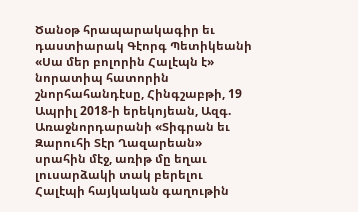Ծանօթ հրապարակագիր եւ դաստիարակ Գէորգ Պետիկեանի «Սա մեր բոլորին Հալէպն է» նորատիպ հատորին շնորհահանդէսը, Հինգշաբթի, 19 Ապրիլ 2018-ի երեկոյեան, Ազգ. Առաջնորդարանի «Տիգրան եւ Զարուհի Տէր Ղազարեան» սրահին մէջ, առիթ մը եղաւ լուսարձակի տակ բերելու Հալէպի հայկական գաղութին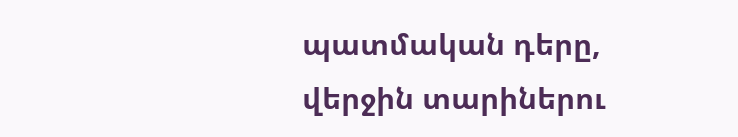պատմական դերը, վերջին տարիներու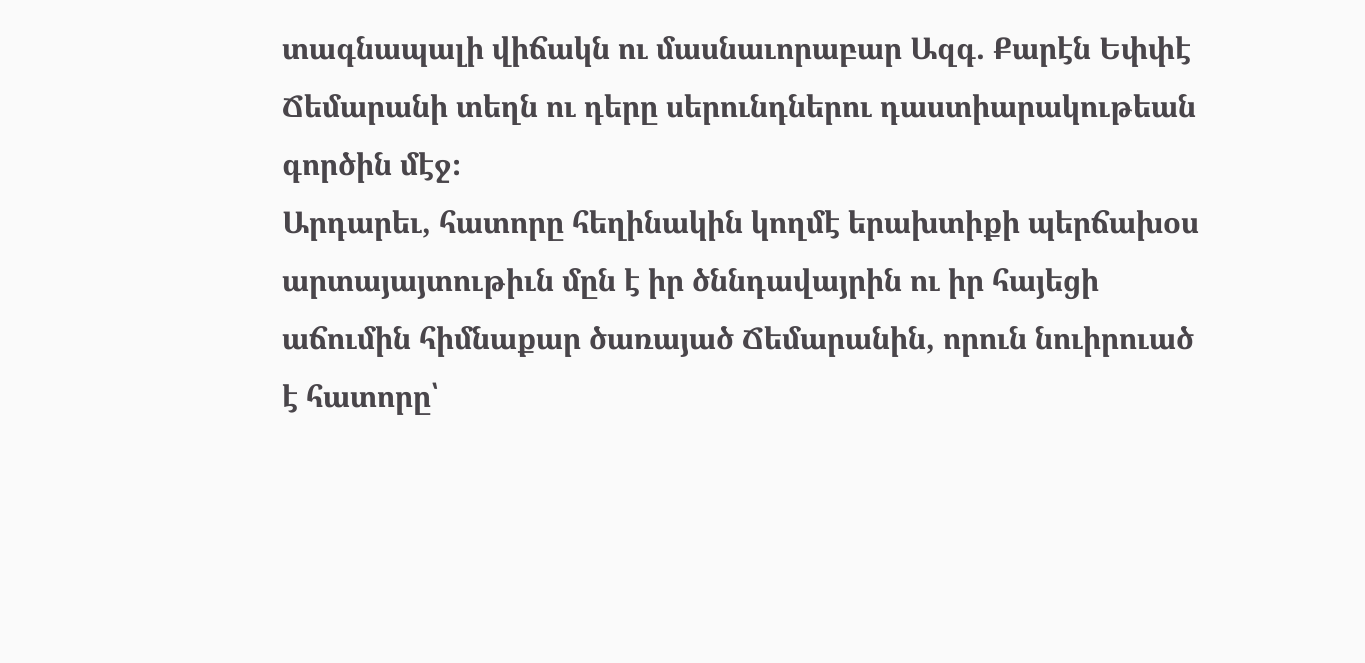տագնապալի վիճակն ու մասնաւորաբար Ազգ. Քարէն Եփփէ Ճեմարանի տեղն ու դերը սերունդներու դաստիարակութեան գործին մէջ։
Արդարեւ, հատորը հեղինակին կողմէ երախտիքի պերճախօս արտայայտութիւն մըն է իր ծննդավայրին ու իր հայեցի աճումին հիմնաքար ծառայած Ճեմարանին, որուն նուիրուած է հատորը՝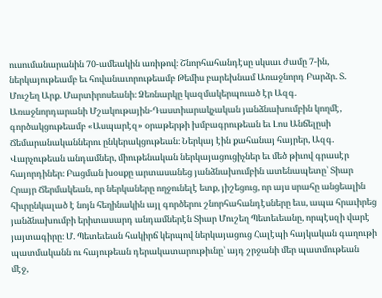ուսումանարանին 70-ամեակին առիթով։ Շնորհահանդէսը սկսաւ ժամը 7-ին, ներկայութեամբ եւ հովանաւորութեամբ Թեմիս բարեխնամ Առաջնորդ Բարձր. Տ. Մուշեղ Արք. Մարտիրոսեանի։ Ձեռնարկը կազմակերպուած էր Ազգ. Առաջնորդարանի Մշակութային-Դաստիարակչական յանձնախումբին կողմէ, գործակցութեամբ «Ասպարէզ» օրաթերթի խմբագրութեան եւ Լոս Անճելըսի Ճեմարանականներու ընկերակցութեան։ Ներկայ էին քահանայ հայրեր, Ազգ. Վարչութեան անդամներ, միութենական ներկայացուցիչներ եւ մեծ թիւով գրասէր հայորդիներ։ Բացման խօսքը արտասանեց յանձնախումբին ատենապետը՝ Տիար Հրայր Ճերմակեան, որ ներկաները ողջունելէ ետք, յիշեցուց, որ այս սրահը անցեալին հիւրընկալած է նոյն հեղինակին այլ գործերու շնորհահանդէսները եւս, ապա հրաւիրեց յանձնախումբի երիտասարդ անդամներէն Տիար Մուշեղ Պետեւեանը, որպէսզի վարէ յայտագիրը։ Մ. Պետեւեան հակիրճ կերպով ներկայացուց Հալէպի հայկական գաղութի պատմականն ու հայութեան դերակատարութիւնը՝ այդ շրջանի մեր պատմութեան մէջ,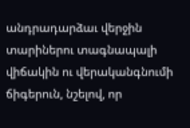անդրադարձաւ վերջին տարիներու տագնապալի վիճակին ու վերականգնումի ճիգերուն, նշելով, որ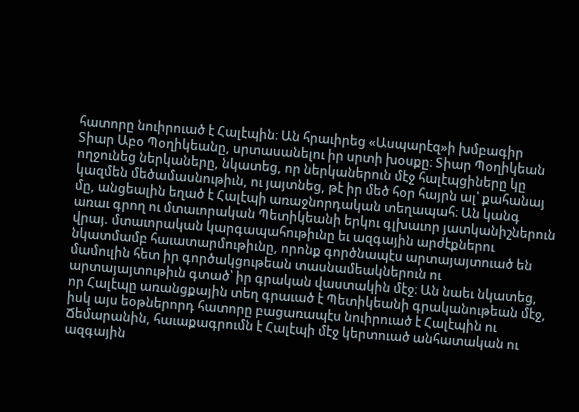հատորը նուիրուած է Հալէպին։ Ան հրաւիրեց «Ասպարէզ»ի խմբագիր Տիար Աբօ Պօղիկեանը, սրտասանելու իր սրտի խօսքը։ Տիար Պօղիկեան ողջունեց ներկաները, նկատեց, որ ներկաներուն մէջ հալէպցիները կը կազմեն մեծամասնութիւն, ու յայտնեց, թէ իր մեծ հօր հայրն ալ՝ քահանայ մը, անցեալին եղած է Հալէպի առաջնորդական տեղապահ։ Ան կանգ առաւ գրող ու մտաւորական Պետիկեանի երկու գլխաւոր յատկանիշներուն վրայ. մտաւորական կարգապահութիւնը եւ ազգային արժէքներու նկատմամբ հաւատարմութիւնը, որոնք գործնապէս արտայայտուած են մամուլին հետ իր գործակցութեան տասնամեակներուն ու արտայայտութիւն գտած՝ իր գրական վաստակին մէջ։ Ան նաեւ նկատեց, որ Հալէպը առանցքային տեղ գրաւած է Պետիկեանի գրականութեան մէջ, իսկ այս եօթներորդ հատորը բացառապէս նուիրուած է Հալէպին ու Ճեմարանին, հաւաքագրումն է Հալէպի մէջ կերտուած անհատական ու ազգային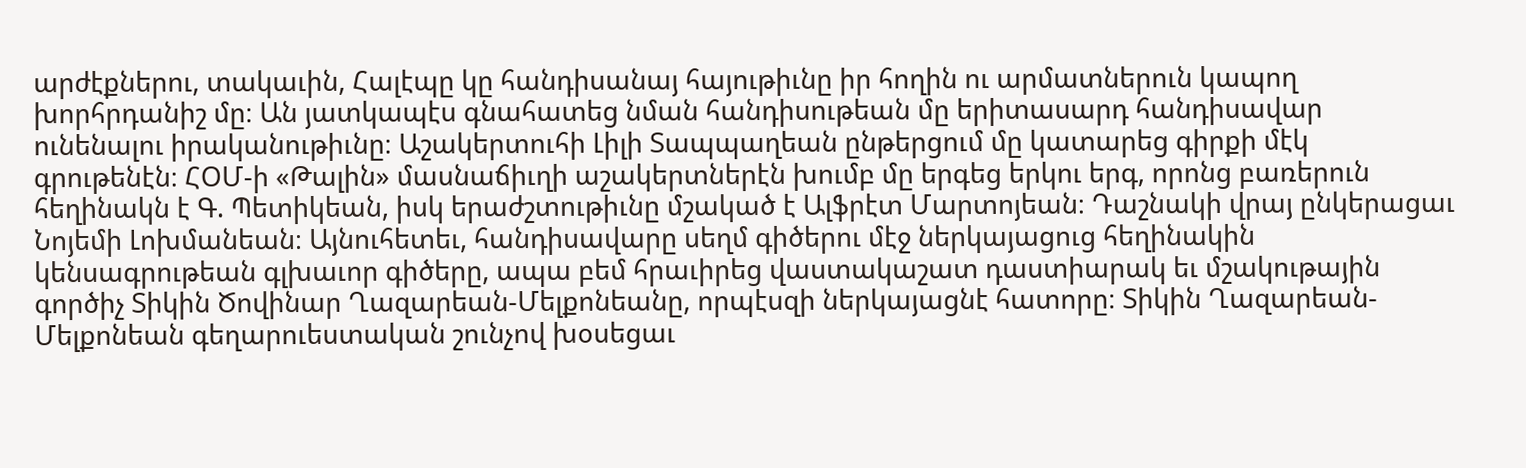արժէքներու, տակաւին, Հալէպը կը հանդիսանայ հայութիւնը իր հողին ու արմատներուն կապող խորհրդանիշ մը։ Ան յատկապէս գնահատեց նման հանդիսութեան մը երիտասարդ հանդիսավար ունենալու իրականութիւնը։ Աշակերտուհի Լիլի Տապպաղեան ընթերցում մը կատարեց գիրքի մէկ գրութենէն։ ՀՕՄ-ի «Թալին» մասնաճիւղի աշակերտներէն խումբ մը երգեց երկու երգ, որոնց բառերուն հեղինակն է Գ. Պետիկեան, իսկ երաժշտութիւնը մշակած է Ալֆրէտ Մարտոյեան։ Դաշնակի վրայ ընկերացաւ Նոյեմի Լոխմանեան։ Այնուհետեւ, հանդիսավարը սեղմ գիծերու մէջ ներկայացուց հեղինակին կենսագրութեան գլխաւոր գիծերը, ապա բեմ հրաւիրեց վաստակաշատ դաստիարակ եւ մշակութային գործիչ Տիկին Ծովինար Ղազարեան-Մելքոնեանը, որպէսզի ներկայացնէ հատորը։ Տիկին Ղազարեան-Մելքոնեան գեղարուեստական շունչով խօսեցաւ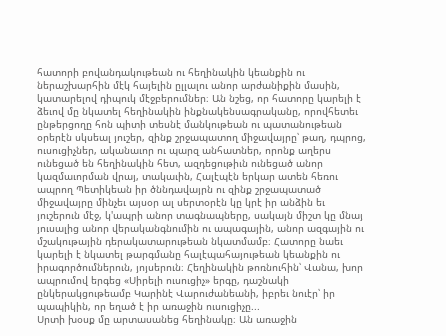հատորի բովանդակութեան ու հեղինակին կեանքին ու ներաշխարհին մէկ հայելին ըլլալու անոր արժանիքին մասին, կատարելով դիպուկ մէջբերումներ։ Ան նշեց, որ հատորը կարելի է ձեւով մը նկատել հեղինակին ինքնակենսագրականը, որովհետեւ ընթերցողը հոն պիտի տեսնէ մանկութեան ու պատանութեան օրերէն սկսեալ յուշեր, զինք շրջապատող միջավայրը՝ թաղ, դպրոց, ուսուցիչներ, ականաւոր ու պարզ անհատներ, որոնք աղերս ունեցած են հեղինակին հետ, ազդեցութիւն ունեցած անոր կազմաւորման վրայ, տակաւին, Հալէպէն երկար ատեն հեռու ապրող Պետիկեան իր ծննդավայրն ու զինք շրջապատած միջավայրը մինչեւ այսօր ալ սերտօրէն կը կրէ իր անձին եւ յուշերուն մէջ, կ'ապրի անոր տագնապները, սակայն միշտ կը մնայ յուսալից անոր վերականգնումին ու ապագային, անոր ազգային ու մշակութային դերակատարութեան նկատմամբ։ Հատորը նաեւ կարելի է նկատել թարգմանը հալէպահայութեան կեանքին ու իրագործումներուն, յոյսերուն։ Հեղինակին թոռնուհին՝ Վանա, խոր ապրումով երգեց «Սիրելի ուսուցիչ» երգը, դաշնակի ընկերակցութեամբ Կարինէ Վարուժանեանի, իբրեւ նուէր՝ իր պապիկին, որ եղած է իր առաջին ուսուցիչը...
Սրտի խօսք մը արտասանեց հեղինակը։ Ան առաջին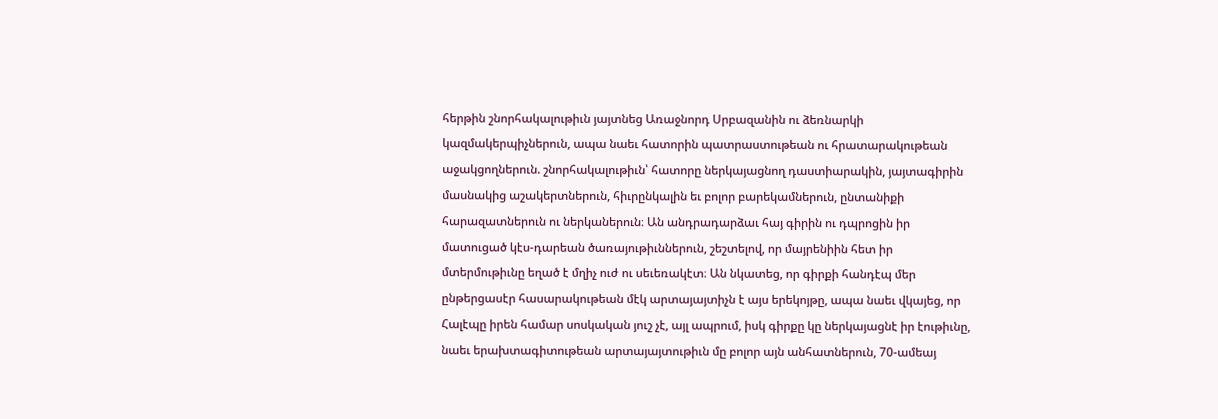հերթին շնորհակալութիւն յայտնեց Առաջնորդ Սրբազանին ու ձեռնարկի կազմակերպիչներուն, ապա նաեւ հատորին պատրաստութեան ու հրատարակութեան աջակցողներուն. շնորհակալութիւն՝ հատորը ներկայացնող դաստիարակին, յայտագիրին մասնակից աշակերտներուն, հիւրընկալին եւ բոլոր բարեկամներուն, ընտանիքի հարազատներուն ու ներկաներուն։ Ան անդրադարձաւ հայ գիրին ու դպրոցին իր մատուցած կէս-դարեան ծառայութիւններուն, շեշտելով, որ մայրենիին հետ իր մտերմութիւնը եղած է մղիչ ուժ ու սեւեռակէտ։ Ան նկատեց, որ գիրքի հանդէպ մեր ընթերցասէր հասարակութեան մէկ արտայայտիչն է այս երեկոյթը, ապա նաեւ վկայեց, որ Հալէպը իրեն համար սոսկական յուշ չէ, այլ ապրում, իսկ գիրքը կը ներկայացնէ իր էութիւնը, նաեւ երախտագիտութեան արտայայտութիւն մը բոլոր այն անհատներուն, 70-ամեայ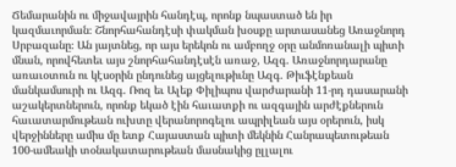Ճեմարանին ու միջավայրին հանդէպ, որոնք նպաստած են իր կազմաւորման։ Շնորհահանդէսի փակման խօսքը արտասանեց Առաջնորդ Սրբազանը։ Ան յայտնեց, որ այս երեկոն ու ամբողջ օրը անմոռանալի պիտի մնան, որովհետեւ այս շնորհահանդէսէն առաջ, Ազգ. Առաջնորդարանը առաւօտուն ու կէսօրին ընդունեց այցելութիւնը Ազգ. Թիւֆէնքեան մանկամսուրի ու Ազգ. Ռոզ եւ Ալեք Փիլիպոս վարժարանի 11-րդ դասարանի աշակերտներուն, որոնք եկած էին հաւատքի ու ազգային արժէքներուն հաւատարմութեան ուխտը վերանորոգելու ապրիլեան այս օրերուն, իսկ վերջինները ամիս մը ետք Հայաստան պիտի մեկնին Հանրապետութեան 100-ամեակի տօնակատարութեան մասնակից ըլլալու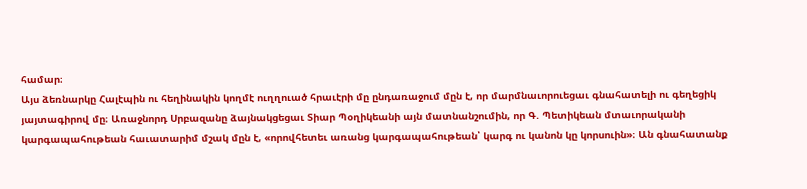համար։
Այս ձեռնարկը Հալէպին ու հեղինակին կողմէ ուղղուած հրաւէրի մը ընդառաջում մըն է, որ մարմնաւորուեցաւ գնահատելի ու գեղեցիկ յայտագիրով մը։ Առաջնորդ Սրբազանը ձայնակցեցաւ Տիար Պօղիկեանի այն մատնանշումին, որ Գ. Պետիկեան մտաւորականի կարգապահութեան հաւատարիմ մշակ մըն է, «որովհետեւ առանց կարգապահութեան՝ կարգ ու կանոն կը կորսուին»։ Ան գնահատանք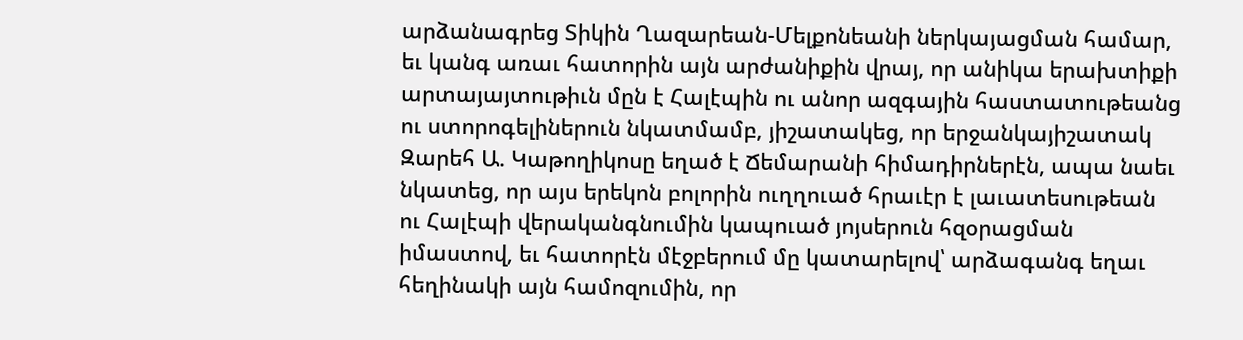արձանագրեց Տիկին Ղազարեան-Մելքոնեանի ներկայացման համար, եւ կանգ առաւ հատորին այն արժանիքին վրայ, որ անիկա երախտիքի արտայայտութիւն մըն է Հալէպին ու անոր ազգային հաստատութեանց ու ստորոգելիներուն նկատմամբ, յիշատակեց, որ երջանկայիշատակ Զարեհ Ա. Կաթողիկոսը եղած է Ճեմարանի հիմադիրներէն, ապա նաեւ նկատեց, որ այս երեկոն բոլորին ուղղուած հրաւէր է լաւատեսութեան ու Հալէպի վերականգնումին կապուած յոյսերուն հզօրացման իմաստով, եւ հատորէն մէջբերում մը կատարելով՝ արձագանգ եղաւ հեղինակի այն համոզումին, որ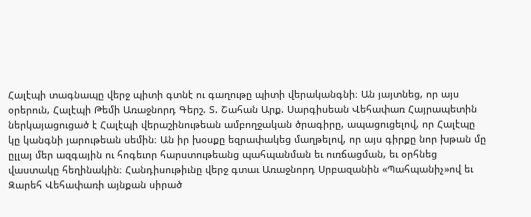Հալէպի տագնապը վերջ պիտի գտնէ ու գաղութը պիտի վերականգնի։ Ան յայտնեց, որ այս օրերուն, Հալէպի Թեմի Առաջնորդ Գերշ. Տ. Շահան Արք. Սարգիսեան Վեհափառ Հայրապետին ներկայացուցած է Հալէպի վերաշինութեան ամբողջական ծրագիրը, ապացուցելով, որ Հալէպը կը կանգնի յարութեան սեմին։ Ան իր խօսքը եզրափակեց մաղթելով, որ այս գիրքը նոր խթան մը ըլլայ մեր ազգային ու հոգեւոր հարստութեանց պահպանման եւ ուռճացման, եւ օրհնեց վաստակը հեղինակին։ Հանդիսութիւնը վերջ գտաւ Առաջնորդ Սրբազանին «Պահպանիչ»ով եւ Զարեհ Վեհափառի այնքան սիրած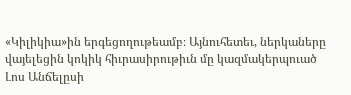«Կիլիկիա»ին երգեցողութեամբ։ Այնուհետեւ, ներկաները վայելեցին կոկիկ հիւրասիրութիւն մը կազմակերպուած Լոս Անճելըսի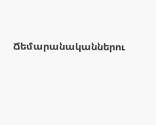Ճեմարանականներու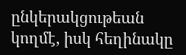ընկերակցութեան կողմէ, իսկ հեղինակը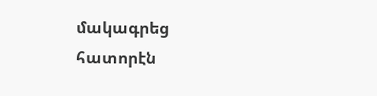մակագրեց հատորէն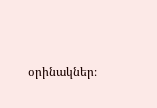օրինակներ։